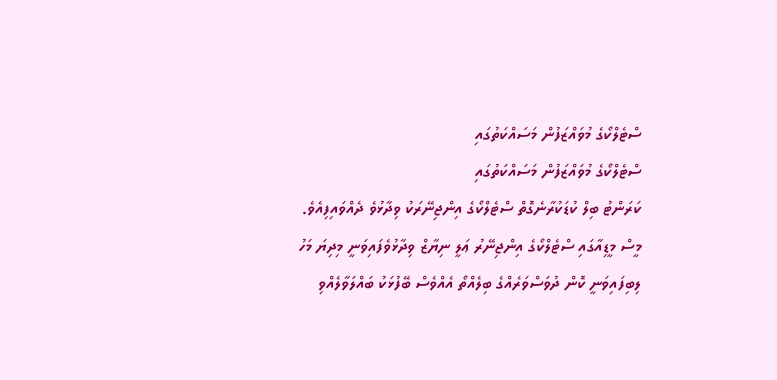ސްޓެލްކޯގެ މުވައްޒަފުން މަސައްކަތުގައި
ސްޓެލްކޯގެ މުވައްޒަފުން މަސައްކަތުގައި
ކަރަންޓު ބިލް ކުޑަކުރާނެގޮތް ސްޓެލްކޯގެ އިންޖިނޭރަކު ވިދާޅުވެ ދެއްވައިފިއެވެ.
މީސް މީޑިއާގައި ސްޓެލްކޯގެ އިންޖިނޭރު ޢަލީ ނިޔާޒް ވިދާޅުވެފައިވަނީ މިދިޔަ މަހު ލިބިފައިވަނީ ކޮން ދުވަސްވަރެއްގެ ބިލެއްތޯ އެއްވެސް ބޭފުޅަކު ބައްލަވާލެއްވި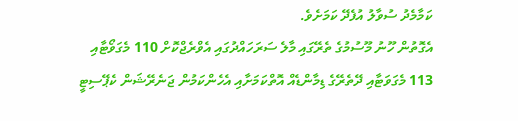ކަމާމެދު ސުވާލު އުފެދޭ ކަމަށެވެ.
އެގޮތުން ހޫނު މޫސުމުގެ ތެރޭގައި މާލެ ސަރަހައްދުގައި އެވްރެޖްކޮށް 110 މެގަވޯޓާއި 113 މެގަވަޓާއި ދޭތެރޭގެ ޑިމާންޑެއް އޮތްކަމަށާއި އެހެންކަމުން ޖަނެރޭޝަން ކެޕޭސިޓީ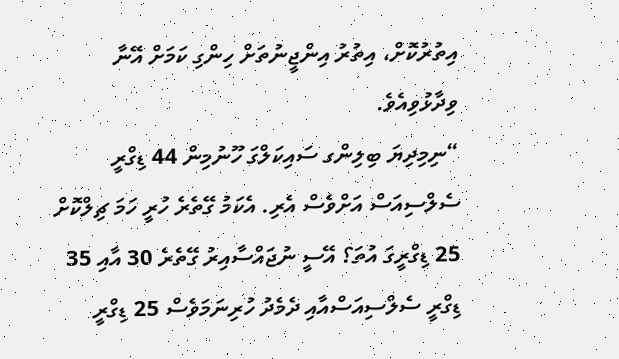އިތުރުކޮށް، އިތުރު އިންޖީނުތަށް ހިންގި ކަމަށް އޭނާ ވިދާޅުވިއެވެ.
“ނިމިދިޔަ ބިލިންގ ސައިކަލްގަ ހޫނުމިން 44 ޑިގްރީ ސެލްސިއަސް އަށްވެސް އެރި. އެކަމު ގޭތެރެ ހުރީ ހަމަ ޗިލްކޮށް 25 ޑިގްރީގަ އުތަ؟ އޭސީ ނުޖައްސާއިރު ގޭތެރެ 30 އާއި 35 ޑިގްރީ ސެލްސިއަސްއާއި ދެމެދު ހުރިނަމަވެސް 25 ޑިގްރީ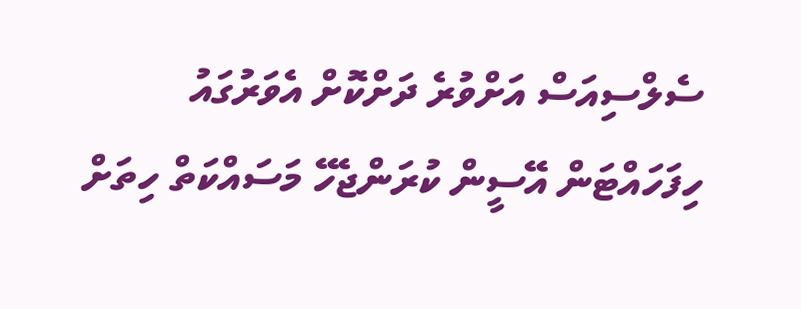ސެލްސިއަސް އަށްވުރެ ދަށްކޮށް އެވަރުގައު ހިފަހައްޓަން އޭސީން ކުރަންޖެހޭ މަސައްކަތް ހިތަށް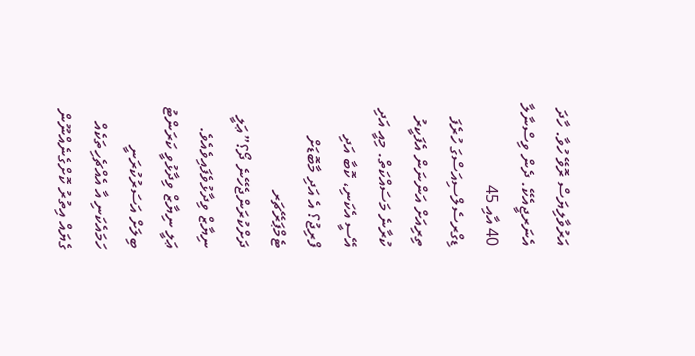އަރުވާލިޔަސް ރޮވޭ ހުވާ. ހާދަ އެނަރޖީއެކޭ. ދެން ވިސްނާލާ 40 އާއި 45 ޑިގްރސެލްސިއަސްގަ ހުރެފަ ތިރިއަށް އަންނަން އެފަކީރު ކުރާނެ މަސައްކަތް. މިއީ އަދި އޭސީ އެކަނި، ކޮބާ އަދި ފްރިޖު؟ އެ އަދި މާބޮޑަށް ޓެމްޕަރޭޗަރ ދަށްކުރަންޖެހޭނެ ދޯ؟”ޢަލީ ނިޔާޒް ވިދާޅުވެފައިވެއެވެ.
ޢަލީ ނިޔާޒް ވިދާޅުވީ ކަރަންޓު ބިލަށް އަސަރުކުރަނީ ހަމައެކަނި އާ އެއްޗެހިތަކެއް ގެޔައް އިތުރު ކޮށްގެނެއްނޫން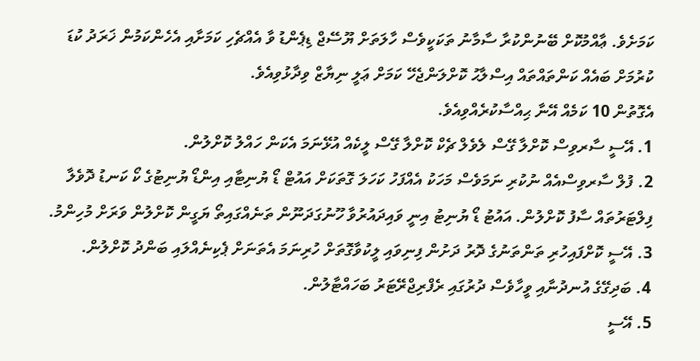ކަމަށެވެ. ޢާއްމުކޮށް ބޭނުންކުރާ ސާމާނު ތަކަކީވެސް ހާލަތަށް ޔޫސޭޖް ޑިޕެންޑު ވާ އެއްޗެހި ކަމަށާއި އެހެންކަމުން ޚަރަދު ކުޑަ ކުރުމަށް ބައެއް ކަންތައްތައް އިސްލާޙު ކޮށްލަންޖެހޭ ކަމަށް ޢަލީ ނިޔާޒް ވިދާޅުވިއެވެ.
އެގޮތުން 10 ކަމެއް އޭނާ ޙިއްސާކުރެއްވިއެވެ.
1. އޭސީ ސާރވިސް ކޮށްލާ ގޭސް ލެވެލް ޗެކް ކޮށްލާ ގޭސް ލީކެއް އުޅޭނަމަ އެކަން ހައްލު ކޮށްލުން.
2. ފުލް ސާރވިސްއެއް ނުކުރި ނަމަވެސް މަހަކު އެއްފަހު ކަހަލަ ގޮތަކަށް އައުޓް ޑޯ ޔުނިޓާއި އިންޑޯ ޔުނިޓުގެ ކޯ ކަނޑު ދޮވެލާ ފިލްޓަރުތައް ސާފު ކޮށްލުން. އައުޓު ޑޯ ޔުނިޓު އިނީ ވައިދައުރުވާ ހޫނުގަދަނޫން ތަނެއްގައިތޯ ޔަގީން ކޮށްލުން ވަރަށް މުހިންމު.
3. އޭސީ ކޮށްފައިހުރި ތަންތަނުގެ ދޮރު ދަށުން ފިނިވައި ލީކުވާގޮތަށް ހުރިނަމަ އެތަނަށް ޕެކިނެއްލައި ބަންދު ކޮށްލުން.
4. ބަދިގޭގެ އުނދުނާއި ވީހާވެސް ދުރުގައި ރެފްރިޖްރޭޓަރު ބަހައްޓާލުން.
5. އޭސީ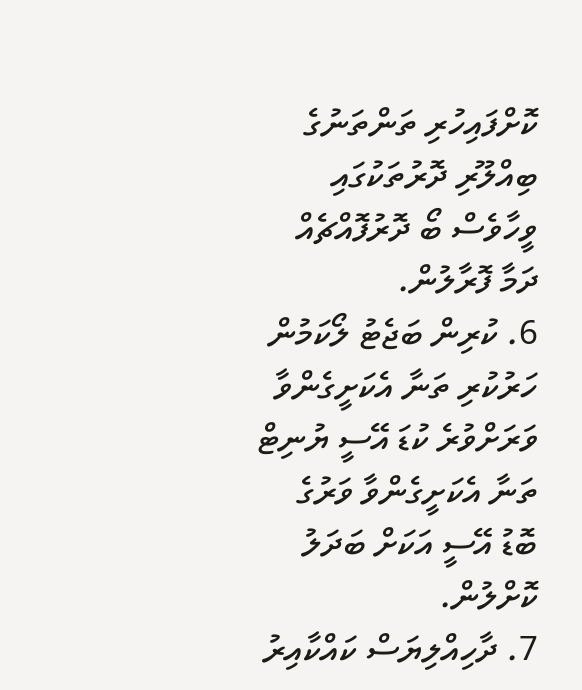ކޮށްފައިހުރި ތަންތަނުގެ ބިއްލޫރި ދޮރުތަކުގައި ވީހާވެސް ބޯ ދޮރުފޮއްޗެއް ދަމާ ފޮރާލުން.
6. ކުރިން ބަޖެޓު ލޯކަމުން ހަރުކުރި ތަނާ އެކަށީގެންވާ ވަރަށްވުރެ ކުޑަ އޭސީ ޔުނިޓް ތަނާ އެކަށީގެންވާ ވަރުގެ ބޮޑު އޭސީ އަކަށް ބަދަލު ކޮށްލުން.
7. ދާހިއްލިޔަސް ކައްކާއިރު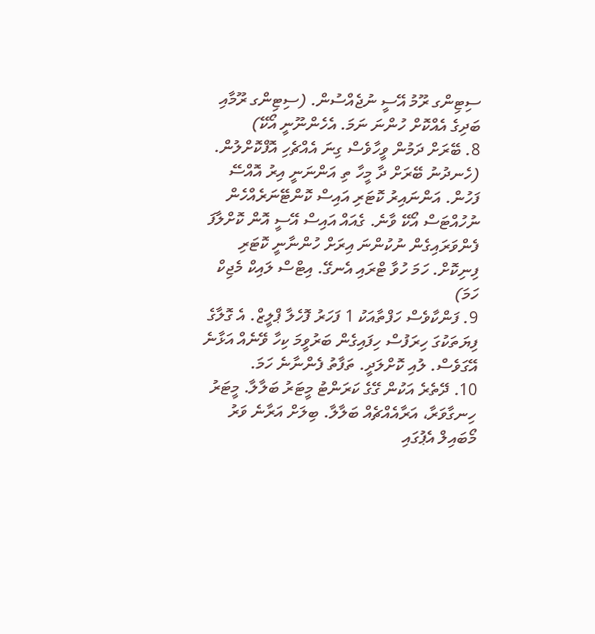ސިޓިންގ ރޫމު އޭސީ ނުޖެއްސުން. (ސިޓިންގ ރޫމާއި ބަދިގެ އެއްކޮށް ހުންނަ ނަމަ. އެހެންނޫނީ އޯކޭ)
8. ބޭރަށް ދަމުން ވީހާވެސް ގިނަ އެއްޗެހި އޮފްކޮށްލުން. (ހެނދުނު ބޭރަށް ދާ މީހާ ތި އަންނަނީ އިރު އޮއްސޭ ފަހުން. އަންނައިރު ކޮޓަރި އައިސް ކޮންޓޭނަރެއްހެން ނުހުއްޓަސް އޯކޭ ވާނެ. ގެއައް އައިސް އޭސީ އޮން ކޮށްލާފަ ފެންވަރައިގެން ނުކުންނަ އިރަށް ހުންނާނީ ކޮޓަރި ފިނިކޮށް. ހަމަ ހުވާ ޓްރައި އެނގޭ. އިޓްސް ލައިކް މެޖިކް ހަމަ)
9. ފަންކާވެސް ހަފްތާއަކު 1 ފަހަރު ފޮހެލާ ޕްލީޒް. އެ ގޮލާގެ ފިޔަތަކުގަ ހިރަފުސް ހިފައިގެން ބަރުވީމަ ކިހާ ވޭނެއް އަޅާނެ އޭގަވެސް. ލުއި ކޮށްލަދީ. ތަފާތު ފެންނާނެ ހަމަ.
10. ދޭތެރެ އަކުން ގޭގެ ކަރަންޓު މީޓަރު ބަލާލާ. މީޓަރު ހިނގާވަރާ، އަރާއެއްޗެއް ބަލާލާ. ބިލަށް އަރާނެ ވަރު މޯބައިލް އެޕުގައި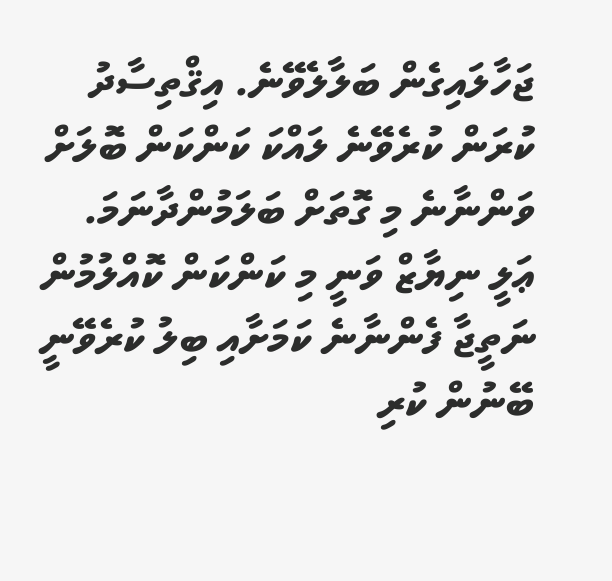ޖަހާލައިގެން ބަލާލެވޭނެ. އިޤްތިސާދު ކުރަން ކުރެވޭނެ ލައްކަ ކަންކަން ބޮލަށް ވަންނާނެ މި ގޮތަށް ބަލަމުންދާނަމަ.
ޢަލީ ނިޔާޒް ވަނީ މި ކަންކަން ކޮއްލުމުން ނަތީޖާ ފެންނާނެ ކަމަށާއި ބިލު ކުރެވޭނީ ބޭނުން ކުރި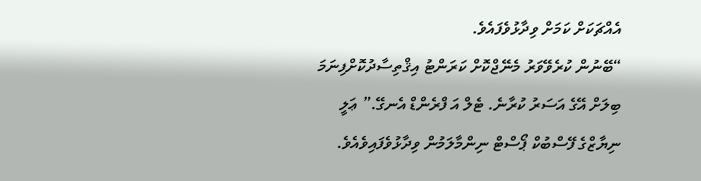އެއްޗަކަށް ކަމަށް ވިދާޅުވެފައެވެ.
“ބޭނުން ކުރެވޭވަރު މެނޭޖްކޮށް ކަރަންޓު އިޤްތިސާދުކޮށްފިނަމަ ބިލަށް އޭގެ އަސަރު ކުރާނެ. ޓެލް އަ ފްރެންޑް އެނގޭ.” ޢަލީ ނިޔާޒްގެ ފޭސްބުކް ޕޯސްޓް ނިންމާލަމުން ވިދާޅުވެފައިވެއެވެ.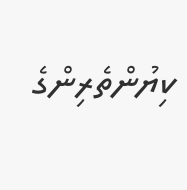ކިޔުންތެރިންގެ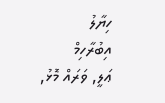ހިޔާލު
އިބުރާހިމް
ޢަލީ, ވަރައް މޮޅު,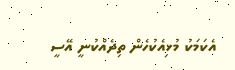އެކަމަކު މުޅިއެކުހެން ތިދެއްކުނީ އޭސީ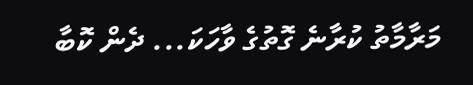މަރާމާތު ކުރާނެ ގޮތުގެ ވާހަކަ... ދެން ކޮބާ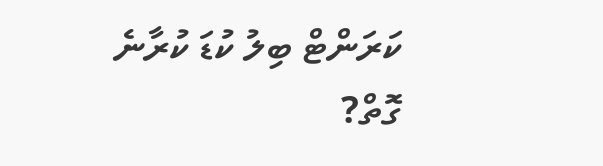ކަރަންޓް ބިލު ކުޑަ ކުރާނެ ގޮތް?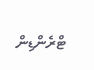ޓްރެންޑިން